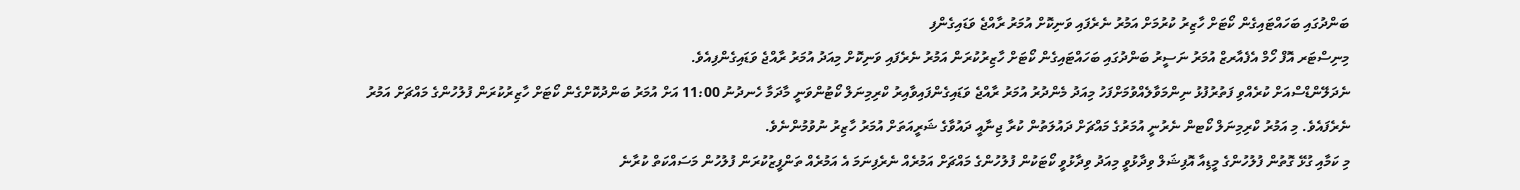ބަންދުގައި ބަހައްޓައިގެން ކޯޓަށް ހާޒިރު ކުރުމަށް އަމުރު ނެރެފައި ވަނިކޮށް އުމަރު ރާއްޖެ ވަޑައިގެންފި
މިނިސްޓަރ އޮފް ހޯމް އެފެއާރޒް އުމަރު ނަސީރު ބަންދުގައި ބަހައްޓައިގެން ކޯޓަށް ހާޒިރުކުރަން އަމުރު ނެރެފައި ވަނިކޮށް މިއަދު އުމަރު ރާއްޖެ ވަޑައިގެންފިއެވެ.
ނެދަލޭންޑްސްއަށް ކުރެއްވި ފަތުރުފުޅު ނިންމަވާލެއްވުމަށްފަހު މިއަދު މެންދުރު އުމަރު ރާއްޖެ ވަޑައިގެންފައިވާއިރު ކްރިމިނަލް ކޯޓުންވަނީ މާދަމާ ހެނދުނު 11:00 އަށް އުމަރު ބަންދުކޮށްގެން ކޯޓަށް ހާޒިރުކުރަން ފުލުހުންގެ މައްޗަށް އަމުރު ނެރެފައެވެ. މި އަމުރު ކްރިމިނަލް ކޯޓން ނެރުނީ އުމަރުގެ މައްޗަށް ދައުލަތުން ކުރާ ޖިނާއީ ދައުވާގެ ޝަރީއަތަށް އުމަރު ހާޒިރު ނުވުމުންނެވެ.
މި ކަމާއި ގުޅޭ ގޮތުން ފުލުހުންގެ މީޑިއާ އޮފިޝަލް ވިދާޅުވީ މިއަދު ވިދާޅުވީ ކޯޓަކުން ފުލުހުންގެ މައްޗަށް އަމުރެއް ނެރެފިނަމަ އެ އަމުރެއް ތަންފީޒުކުރަން ފުލުހުން މަސައްކަތް ކުރާނެ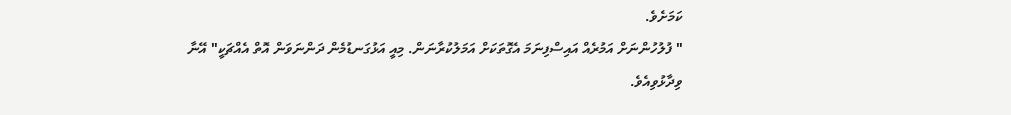ކަމަށެވެ.
" ފުލުހުންނަށް އަމުރެއް އައިސްފިނަމަ އެގޮތަކަށް އަމަލުކުރާނަން. މިއީ އަޅުގަނޑުމެން ދަންނަވަން އޮތް އެއްޗަކީ" އޭނާ ވިދާޅުވިއެވެ.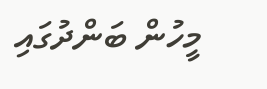މީހުން ބަންދުގައި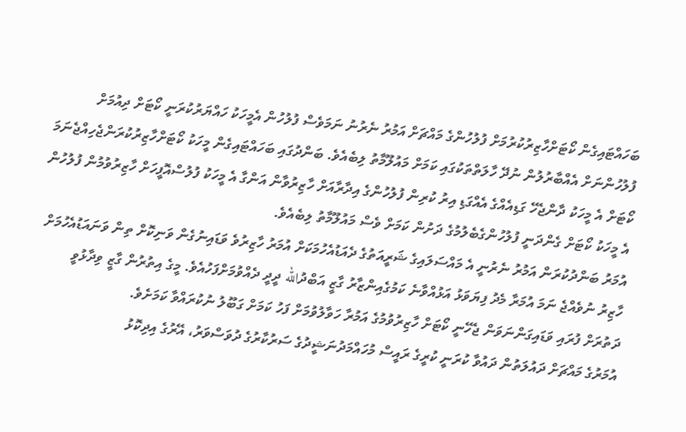ބަހައްޓައިގެން ކޯޓަށްހާޒިރުކުރުމަށް ފުލުހުންގެ މައްޗަށް އަމުރު ނެރުނު ނަމަވެސް ފުލުހުން އެމީހަކު ހައްޔަރުކުރަނީ ކޯޓަށް ދިއުމަށް ފުލުހުންނަށް އެއްބާރުލުން ނުދޭ ހާލަތްތަކުގައި ކަމަށް މައުލޫމާތު ލިބެއެވެ. ބަންދުގައި ބަހައްޓައިގެން މީހަކު ކޯޓަށްހާޒިރުކުރަންޖެހިއްޖެނަމަ ކޯޓަށް އެ މީހަކު ދާންޖެހޭ ގަޑިއެއްގެ އެއްގަޑި އިރު ކުރިން ފުލުހުންގެ އިދާރާއަށް ހާޒިރުވާން އަންގާ އެ މީހަކު ފުލުސްއޮފީހަށް ހާޒިރުވުމުން ފުލުހުން އެ މީހަކު ކޯޓަށް ގެންދަނީ ފުލުހުންގެބެލުމުގެ ދަށުން ކަމަށް ވެސް މައުލޫމާތު ލިބެއެވެ.
އުމަރު ބަންދުކުރަން އަމުރު ނެރުނީ އެ މައްސަލައިގެ ޝަރީއަތުގެ ދެއަޑުއެހުމަކަށް އުމަރު ހާޒިރުވެ ވަޑައިނުގެން ވަނިކޮށް ތިން ވަނައަޑުއެހުމަށް ހާޒިރު ނުވެއްޖެ ނަމަ އުމަރާ މެދު ފިޔަވަޅު އަޅުއްވާނެ ކަމުގެއިންޒާރު ގާޒީ އަބްދުالله ދީދީ ދެއްވުމަށްފަހުއެވެ. މީގެ އިތުރުން ގާޒީ ވިދާޅުވީ ދަތުރަށް ފުރައި ވަޑައިގަންނަވަން ޖެހޭނީ ކޯޓަށް ހާޒިރުވުމުގެ އަމުރާ ހަވާލުވުމަށް ފަހު ކަމަށް ގަބޫލު ނުކުރައްވާ ކަމަށެވެ.
އުމަރުގެ މައްޗަށް ދައުލަތުން ދައުވާ ކުރަނީ ކުރީގެ ރައީސް މުހައްމަދުނަޝީދުގެ ސަރުކާރުގެ ދުވަސްވަރު، އޭރުގެ އިދިކޮޅު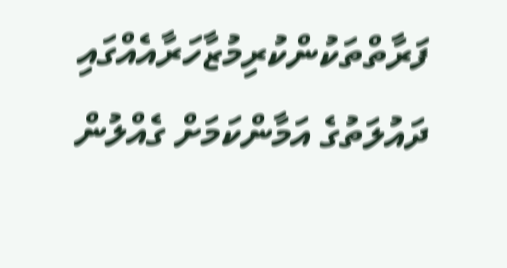ފަރާތްތަކުންކުރިމުޒާހަރާއެއްގައި ދައުލަތުގެ އަމާންކަމަށް ގެއްލުން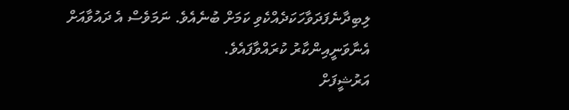ލިބިދާނެފަދަވާހަކަދެއްކެވި ކަމަށް ބުނެއެވެ. ނަމަވެސް އެ ދައުވާއަށް އެނާވަނީއިންކާރު ކުރައްވާފައެވެ.
އަރުޝީފަށް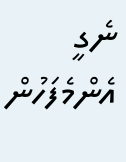ނެގީ
އެންމެފަހުން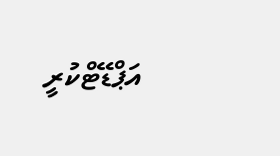އަޕްޑޭޓްކުރީ